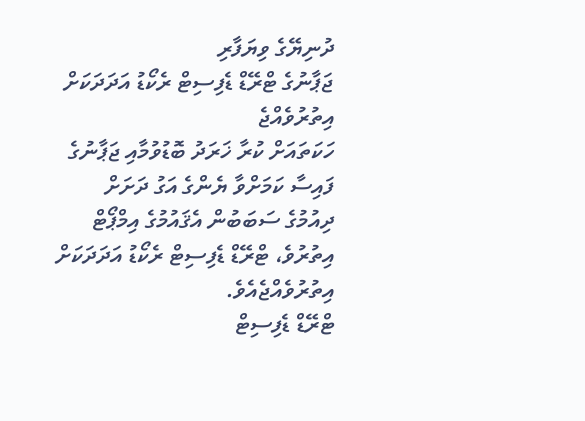ދުނިޔޭގެ ވިޔަފާރި
ޖަޕާނުގެ ޓްރޭޑް ޑެފިސިޓް ރެކޯޑު އަދަދަކަށް އިތުރުވެއްޖެ
ހަކަތައަށް ކުރާ ޚަރަދު ބޮޑުވުމާއި ޖަޕާނުގެ ފައިސާ ކަމަށްވާ ޔެންގެ އަގު ދަށަށް ދިއުމުގެ ސަބަބުން އެޤައުމުގެ އިމްޕޯޓް އިތުރުވެ، ޓްރޭޑް ޑެފިސިޓް ރެކޯޑު އަދަދަކަށް އިތުރުވެއްޖެއެވެ.
ޓްރޭޑް ޑެފިސިޓް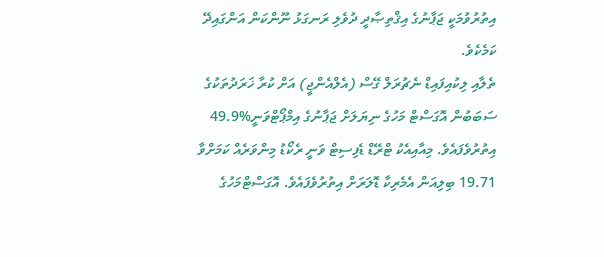އިތުރުވުމަކީ ޖަޕާނުގެ އިޤްތިޞާދީ ދުވެލި ރަނގަޅު ނޫންކަން އަންގައިދޭ ކަމެކެވެ.
ތެލާއި ލިކުއިފައިޑް ނެޗުރަލް ގޭސް (އެލްއެންޖީ) އަށް ކުރާ ޚަރަދުތަކުގެ ސަބަބުން އޮގަސްޓް މަހުގެ ނިޔަލަށް ޖަޕާނުގެ އިމްޕޯޓްވަނީ%49.9 އިތުރުވެފައެވެ. މިއާއިއެކު ޓްރޭޑް ޑެފިސިޓް ވަނީ ރެކޯޑު މިންވަރެއް ކަމަށްވާ 19.71 ބިލިއަން އެމެރިކާ ޑޮލަރަށް އިތުރުވެފައެވެ. އޮގަސްޓްމަހުގެ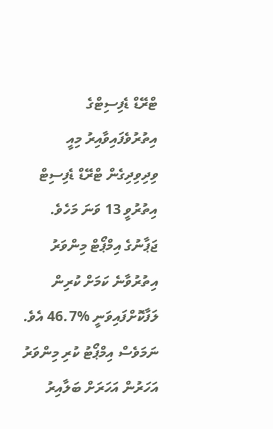ޓްރޭޑް ޑެފިސިޓްގެ އިތުރުވެފައިވާއިރު މިއީ ވިދިވިދިގެން ޓްރޭޑް ޑެފިސިޓް އިތުރުވީ 13 ވަނަ މަހެވެ.
ޖަޕާނުގެ އިމްޕޯޓް މިންވަރު އިތުރުވާނެ ކަމަށް ކުރިން ލަފާކޮށްފައިވަނީ %46.7 އެވެ. ނަމަވެސް އިމްޕޯޓު ކުރި މިންވަރު އަހަރުން އަހަރަށް ބަލާއިރު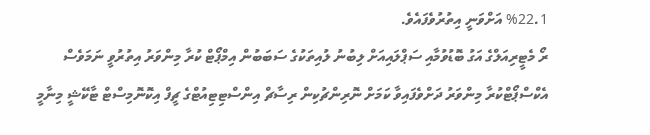%22.1 އަށްވަނީ އިތުރުވެފައެވެ.
ރޯ މެޓީރިއަލްގެ އަގު ބޮޑުވުމާއި ސަޕްލައިއަށް ލިބުނު ލުއިތަކުގެ ސަބަބުން އިމްޕޯޓް ކުރާ މިންވަރު އިތުރުވީ ނަމަވެސް އެކްސްޕޯޓްކުރާ މިންވަރު ދަށްވެފައިވާ ކަމަށް ނޮރިންޗުކިން ރިސާޗް އިންސްޓިޓިއުޓްގެ ޗީފް އިކޮނޮމިސްޓް ޓާކޭޝީ މިނާމީ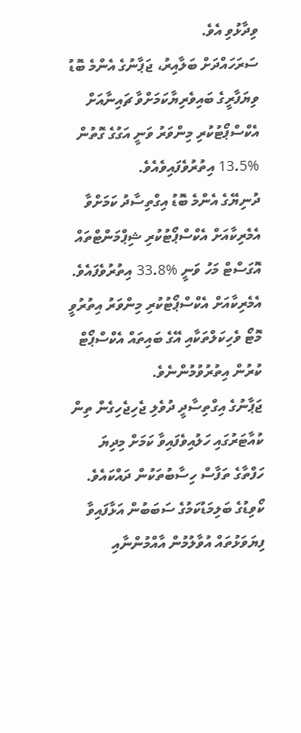ވިދާޅުވި އެވެ.
ސަރަހައްދަށް ބަލާއިރު، ޖަޕާނުގެ އެންމެ ބޮޑު ވިޔަފާރީގެ ބައިވެރިޔާކަމަށްވާ ޗައިނާއަށް އެކްސްޕޯޓުކުރި މިންވަރު ވަނީ އަގުގެ ގޮތުން %13.5 އިތުރުވެފައިވެއެވެ.
ދުނިޔޭގެ އެންމެ ބޮޑު އިގްތިސާދު ކަމަށްވާ އެމެރިކާއަށް އެކްސްޕޯޓުކުރި ޝިޕްމަންޓްތައް އޮގަސްޓް މަހު ވަނީ %33.8 އިތުރުވެފައެވެ. އެމެރިކާއަށް އެކްސްޕޯޓުކުރި މިންވަރު އިތުރުވީ މޮޓޯ ވެހިކަލްތަކާއި އޭގެ ބައިތައް އެކްސްޕޯޓް ކުރުން އިތުރުވުމުންނެވެ.
ޖަޕާނުގެ އިގްތިސާދީ ދުވެލި ޖެހިޖެހިގެން ތިން ކުއާޓަރުގައި ހަލުއިވެފައިވާ ކަމަށް މިދިޔަ ހަފްތާގެ ތަފާސް ހިސާބުތަކުން ދައްކައެވެ. ކޯވިޑުގެ ބަލިމަޑުކަމުގެ ސަބަބުން އަޅާފައިވާ ފިޔަވަޅުތައް އުވާލުމުން އާއްމުންނާއި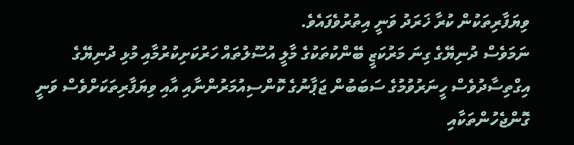ވިޔަފާރިތަކުން ކުރާ ޚަރަދު ވަނީ އިތުރުވެފައެވެ.
ނަމަވެސް ދުނިޔޭގެ ގިނަ މަރުކަޒީ ބޭންކުތަކުގެ މާލީ އުސޫލުތައް ހަރުކަށިކުރުމާއި މުޅި ދުނިޔޭގެ އިގްތިސާދުވެސް ހީނަރުވުމުގެ ސަބަބުން ޖަޕާނުގެ ކޮންސިއުމަރުންނާއި އާއި ވިޔަފާރިތަކަށްވެސް ވަނީ ގޮންޖެހުންތަކާއި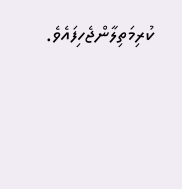ކުރިމަތިލާންޖެހިފައެވެ.